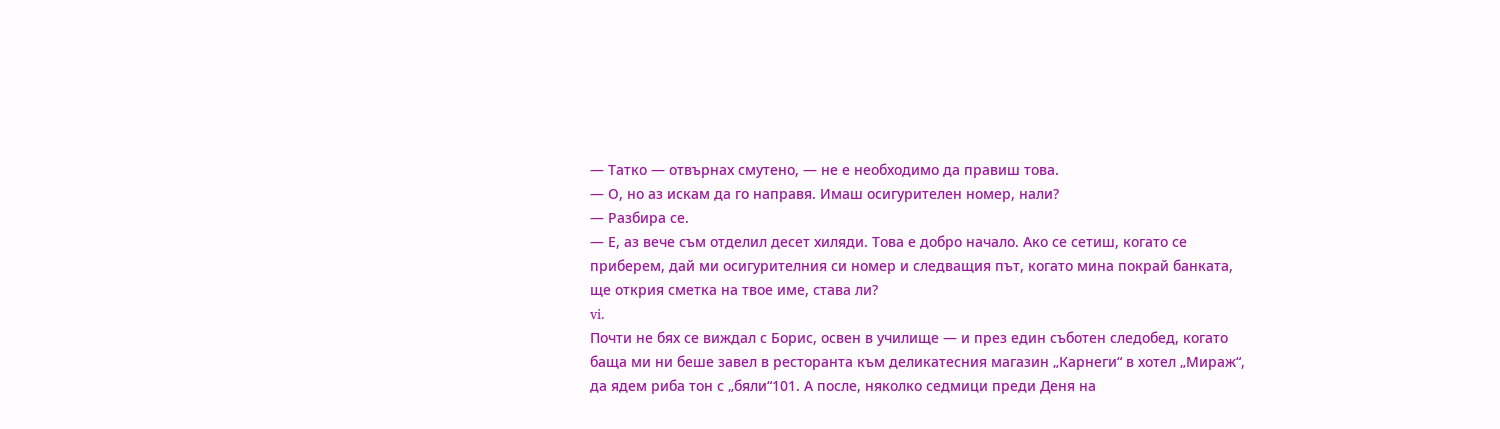— Татко — отвърнах смутено, — не е необходимо да правиш това.
— О, но аз искам да го направя. Имаш осигурителен номер, нали?
— Разбира се.
— Е, аз вече съм отделил десет хиляди. Това е добро начало. Ако се сетиш, когато се приберем, дай ми осигурителния си номер и следващия път, когато мина покрай банката, ще открия сметка на твое име, става ли?
vi.
Почти не бях се виждал с Борис, освен в училище — и през един съботен следобед, когато баща ми ни беше завел в ресторанта към деликатесния магазин „Карнеги“ в хотел „Мираж“, да ядем риба тон с „бяли“101. А после, няколко седмици преди Деня на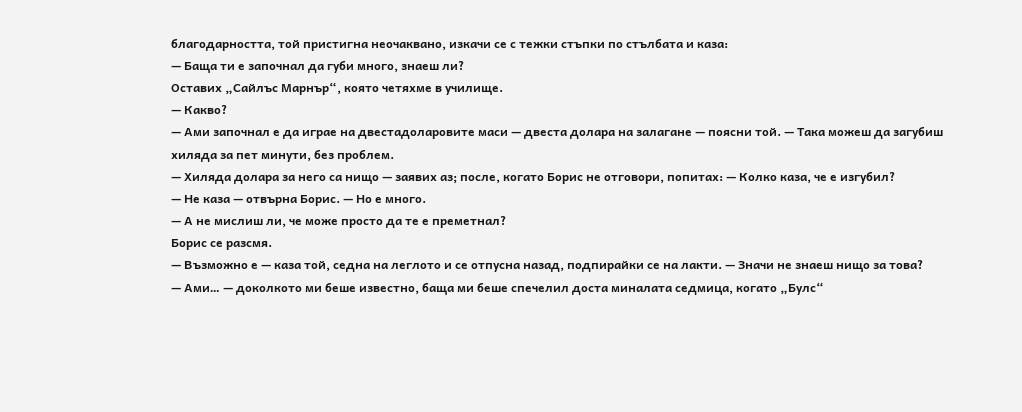благодарността, той пристигна неочаквано, изкачи се с тежки стъпки по стълбата и каза:
— Баща ти е започнал да губи много, знаеш ли?
Оставих „Сайлъс Марнър“, която четяхме в училище.
— Какво?
— Ами започнал е да играе на двестадоларовите маси — двеста долара на залагане — поясни той. — Така можеш да загубиш хиляда за пет минути, без проблем.
— Хиляда долара за него са нищо — заявих аз; после, когато Борис не отговори, попитах: — Колко каза, че е изгубил?
— Не каза — отвърна Борис. — Но е много.
— А не мислиш ли, че може просто да те е преметнал?
Борис се разсмя.
— Възможно е — каза той, седна на леглото и се отпусна назад, подпирайки се на лакти. — Значи не знаеш нищо за това?
— Ами… — доколкото ми беше известно, баща ми беше спечелил доста миналата седмица, когато „Булс“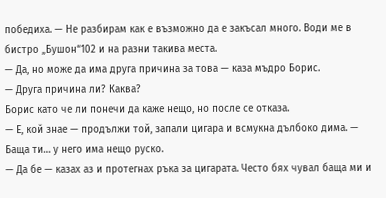победиха. — Не разбирам как е възможно да е закъсал много. Води ме в бистро „Бушон“102 и на разни такива места.
— Да, но може да има друга причина за това — каза мъдро Борис.
— Друга причина ли? Каква?
Борис като че ли понечи да каже нещо, но после се отказа.
— Е, кой знае — продължи той, запали цигара и всмукна дълбоко дима. — Баща ти… у него има нещо руско.
— Да бе — казах аз и протегнах ръка за цигарата. Често бях чувал баща ми и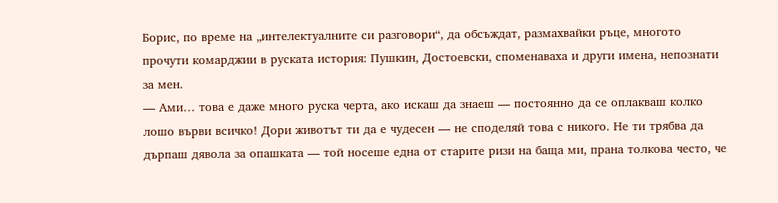Борис, по време на „интелектуалните си разговори“, да обсъждат, размахвайки ръце, многото прочути комарджии в руската история: Пушкин, Достоевски, споменаваха и други имена, непознати за мен.
— Ами… това е даже много руска черта, ако искаш да знаеш — постоянно да се оплакваш колко лошо върви всичко! Дори животът ти да е чудесен — не споделяй това с никого. Не ти трябва да дърпаш дявола за опашката — той носеше една от старите ризи на баща ми, прана толкова често, че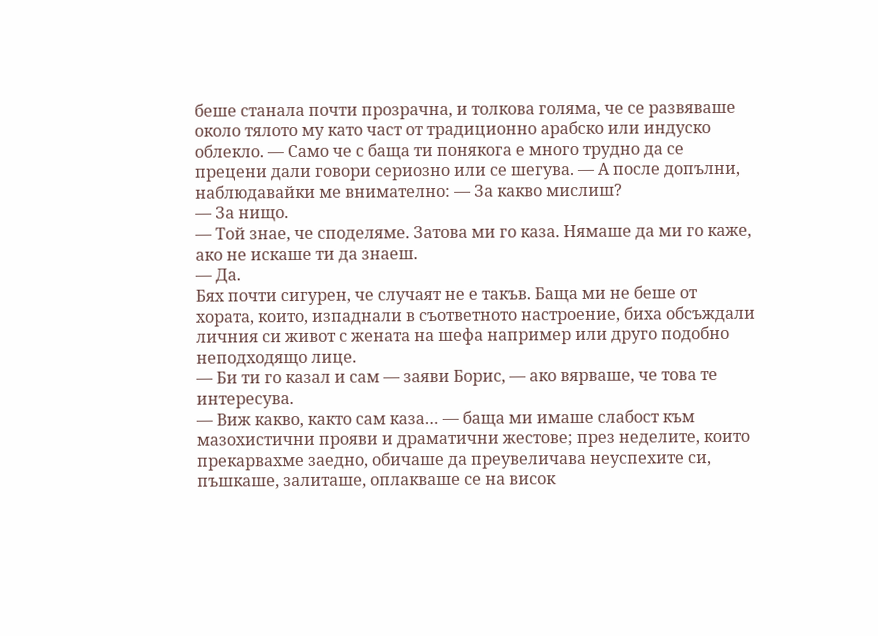беше станала почти прозрачна, и толкова голяма, че се развяваше около тялото му като част от традиционно арабско или индуско облекло. — Само че с баща ти понякога е много трудно да се прецени дали говори сериозно или се шегува. — А после допълни, наблюдавайки ме внимателно: — За какво мислиш?
— За нищо.
— Той знае, че споделяме. Затова ми го каза. Нямаше да ми го каже, ако не искаше ти да знаеш.
— Да.
Бях почти сигурен, че случаят не е такъв. Баща ми не беше от хората, които, изпаднали в съответното настроение, биха обсъждали личния си живот с жената на шефа например или друго подобно неподходящо лице.
— Би ти го казал и сам — заяви Борис, — ако вярваше, че това те интересува.
— Виж какво, както сам каза… — баща ми имаше слабост към мазохистични прояви и драматични жестове; през неделите, които прекарвахме заедно, обичаше да преувеличава неуспехите си, пъшкаше, залиташе, оплакваше се на висок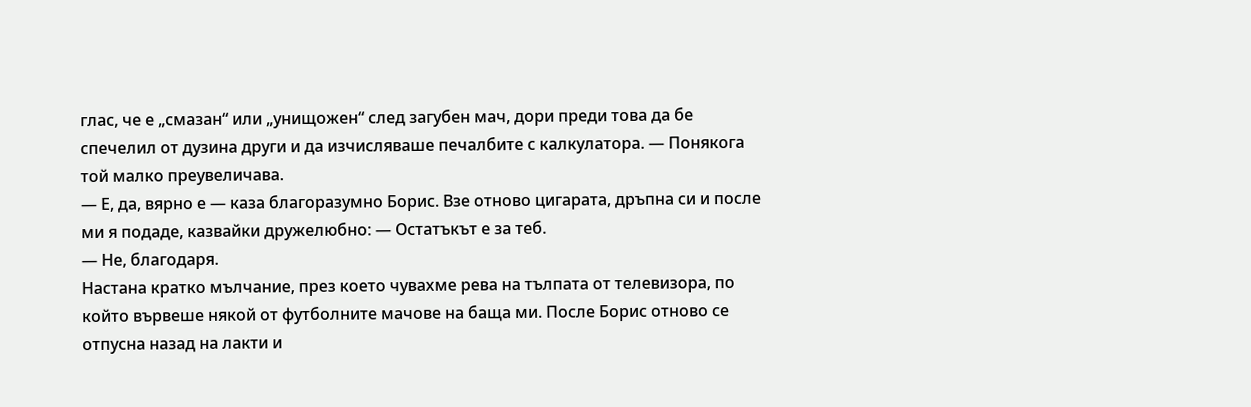глас, че е „смазан“ или „унищожен“ след загубен мач, дори преди това да бе спечелил от дузина други и да изчисляваше печалбите с калкулатора. — Понякога той малко преувеличава.
— Е, да, вярно е — каза благоразумно Борис. Взе отново цигарата, дръпна си и после ми я подаде, казвайки дружелюбно: — Остатъкът е за теб.
— Не, благодаря.
Настана кратко мълчание, през което чувахме рева на тълпата от телевизора, по който вървеше някой от футболните мачове на баща ми. После Борис отново се отпусна назад на лакти и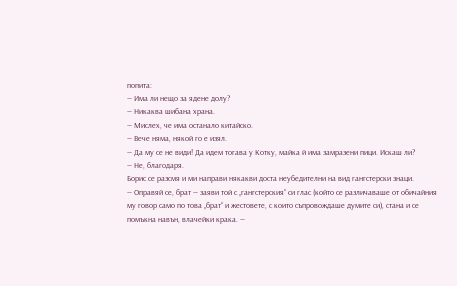попита:
— Има ли нещо за ядене долу?
— Никаква шибана храна.
— Мислех, че има останало китайско.
— Вече няма, някой го е изял.
— Да му се не види! Да идем тогава у Котку, майка й има замразени пици. Искаш ли?
— Не, благодаря.
Борис се разсмя и ми направи някакви доста неубедителни на вид гангстерски знаци.
— Оправяй се, брат — заяви той с „гангстерския“ си глас (който се различаваше от обичайния му говор само по това „брат“ и жестовете, с които съпровождаше думите си), стана и се помъкна навън, влачейки крака. —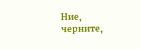Ние, черните,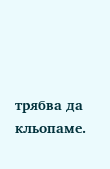трябва да кльопаме.